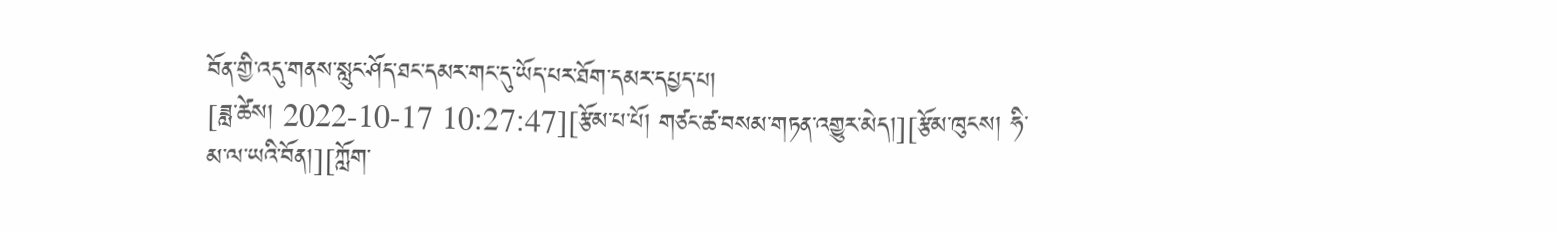བོན་གྱི་འདུ་གནས་སླུང་ཤོད་ཐང་དམར་གང་དུ་ཡོད་པར་ཐོག་དམར་དཔྱད་པ།
[ཟླ་ཚེས། 2022-10-17 10:27:47][རྩོམ་པ་པོ། གཙང་ཚ་བསམ་གཏན་འགྱུར་མེད།][རྩོམ་ཁུངས། ཧི་མ་ལ་ཡའི་བོན།][ཀློག་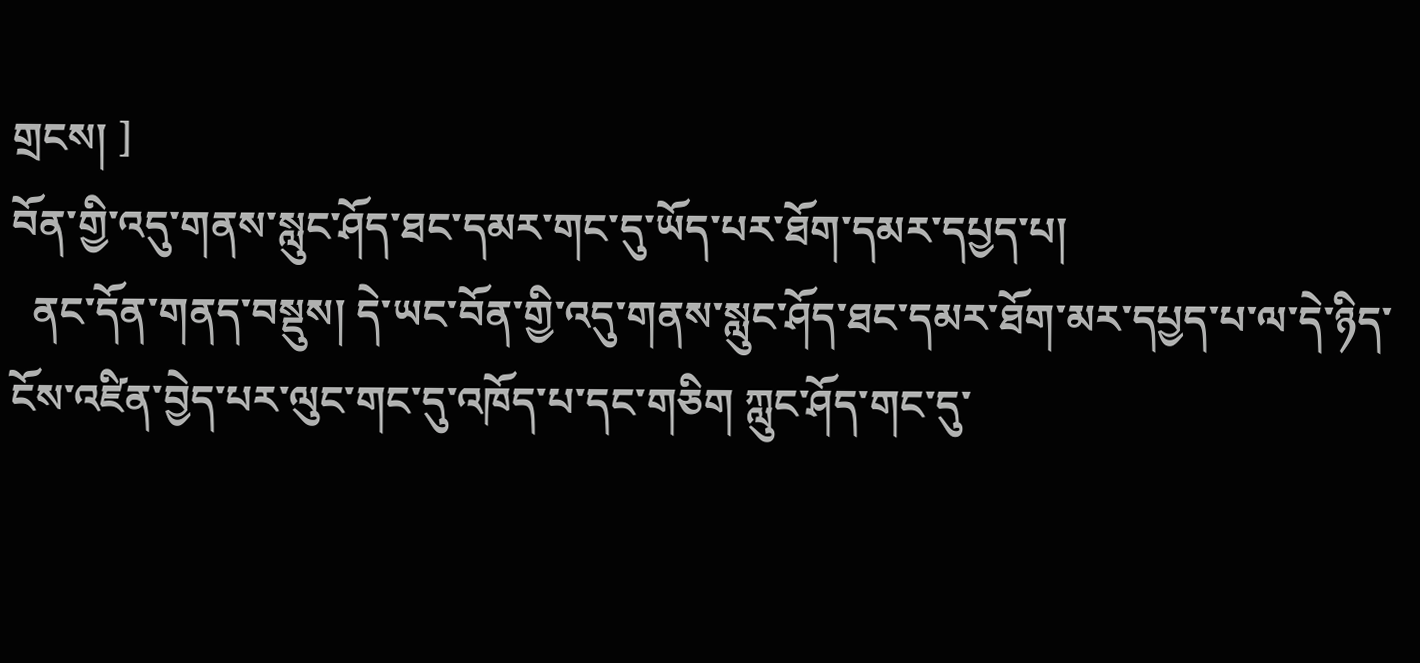གྲངས། ]
བོན་གྱི་འདུ་གནས་སླུང་ཤོད་ཐང་དམར་གང་དུ་ཡོད་པར་ཐོག་དམར་དཔྱད་པ།
  ནང་དོན་གནད་བསྡུས། དེ་ཡང་བོན་གྱི་འདུ་གནས་སླུང་ཤོད་ཐང་དམར་ཐོག་མར་དཔྱད་པ་ལ་དེ་ཉིད་ངོས་འཛིན་བྱེད་པར་ལུང་གང་དུ་འཁོད་པ་དང་གཅིག ཀླུང་ཤོད་གང་དུ་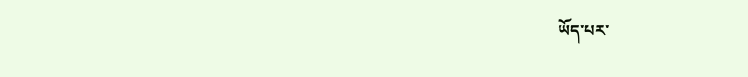ཡོད་པར་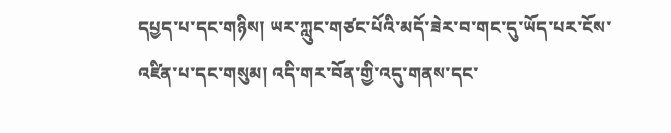དཔྱད་པ་དང་གཉིས། ཡར་ཀླུང་གཙང་པོའི་མདོ་ཟེར་བ་གང་དུ་ཡོད་པར་ངོས་འཛིན་པ་དང་གསུམ། འདི་གར་བོན་གྱི་འདུ་གནས་དང་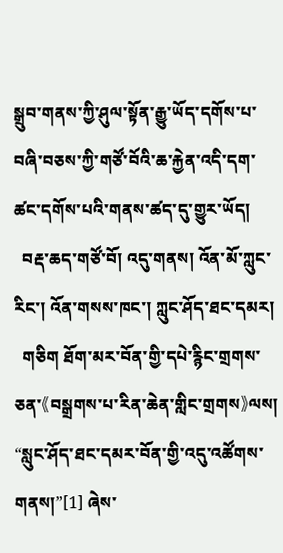སྒྲུབ་གནས་ཀྱི་ཤུལ་སྟོན་རྒྱུ་ཡོད་དགོས་པ་བཞི་བཅས་ཀྱི་གཙོ་བོའི་ཆ་རྐྱེན་འདི་དག་ཚང་དགོས་པའི་གནས་ཚད་དུ་གྱུར་ཡོད།
  བརྡ་ཆད་གཙོ་བོ། འདུ་གནས། འོན་མོ་ཀླུང་རིང་། འོན་གསས་ཁང་། ཀླུང་ཤོད་ཐང་དམར།
  གཅིག ཐོག་མར་བོན་གྱི་དཔེ་རྙིང་གྲགས་ཅན་《བསྒྲགས་པ་རིན་ཆེན་གླིང་གྲགས》ལས། “སླུང་ཤོད་ཐང་དམར་བོན་གྱི་འདུ་འཚོགས་གནས།”[1] ཞེས་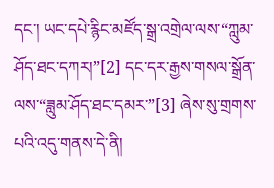དང་། ཡང་དཔེ་རྙིང་མཛོད་སྒྲ་འགྲེལ་ལས་“ཀླུམ་ཤོད་ཐང་དཀར།”[2] དང་དར་རྒྱས་གསལ་སྒྲོན་ལས་“ཟླུམ་ཤོད་ཐང་དམར་”[3] ཞེས་སུ་གྲགས་པའི་འདུ་གནས་དེ་ནི།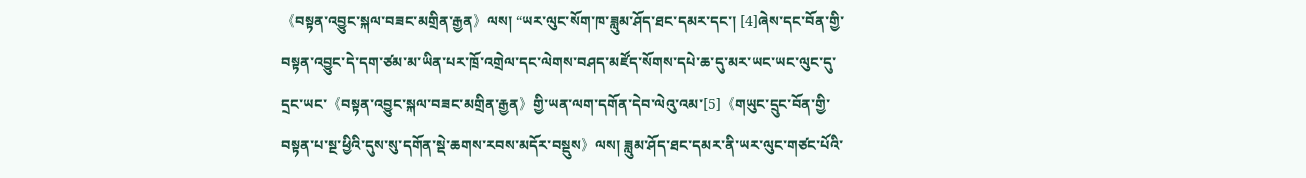《བསྟན་འབྱུང་སྐལ་བཟང་མགྲིན་རྒྱན》ལས། “ཡར་ལུང་སོག་ཁ་ཟླུམ་ཤོད་ཐང་དམར་དང་། [4]ཞེས་དང་བོན་གྱི་བསྟན་འབྱུང་དེ་དག་ཙམ་མ་ཡིན་པར་ཁྲོ་འགྲེལ་དང་ལེགས་བཤད་མཛོད་སོགས་དཔེ་ཆ་དུ་མར་ཡང་ཡང་ལུང་དུ་དྲང་ཡང་《བསྟན་འབྱུང་སྐལ་བཟང་མགྲིན་རྒྱན》གྱི་ཡན་ལག་དགོན་དེབ་ལེའུ་འམ་[5]《གཡུང་དྲུང་བོན་གྱི་བསྟན་པ་སྔ་ཕྱིའི་དུས་སུ་དགོན་སྡེ་ཆགས་རབས་མདོར་བསྡུས》ལས། ཟླུམ་ཤོད་ཐང་དམར་ནི་ཡར་ལུང་གཙང་པོའི་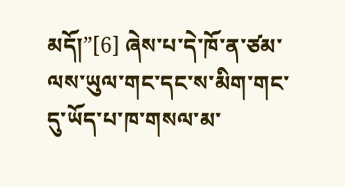མདོ།”[6] ཞེས་པ་དེ་ཁོ་ན་ཙམ་ལས་ཡུལ་གང་དང་ས་མིག་གང་དུ་ཡོད་པ་ཁ་གསལ་མ་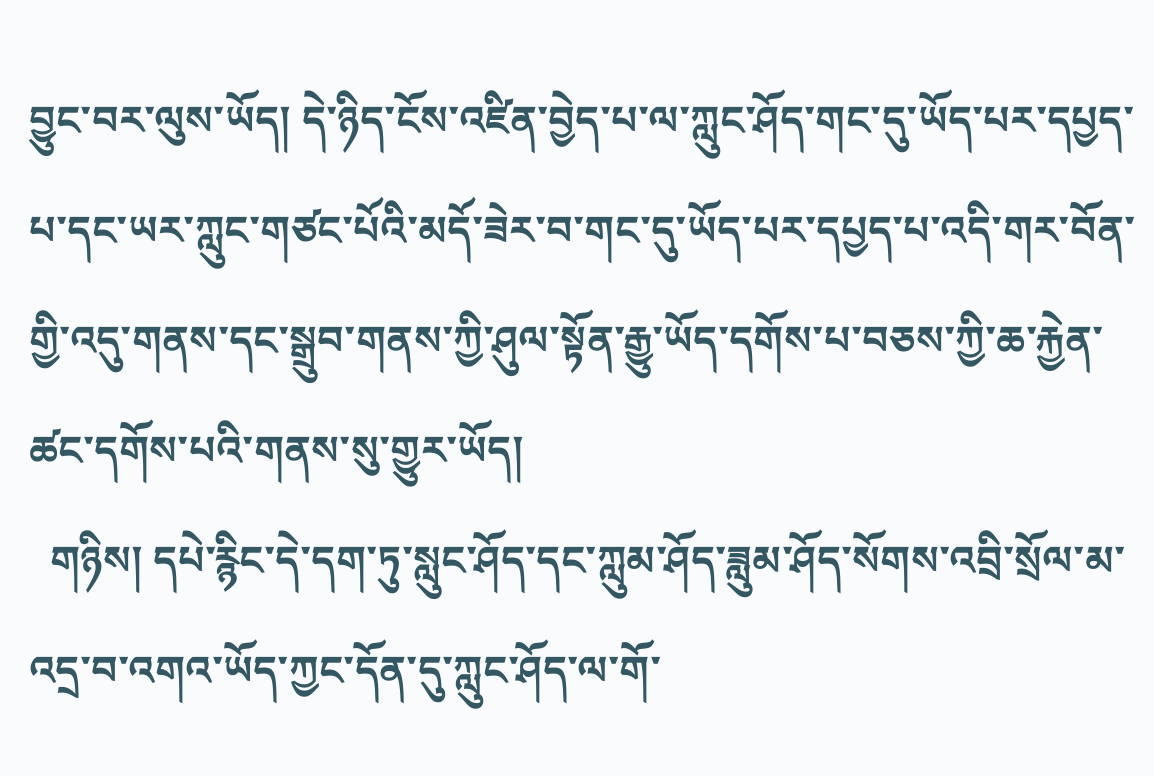བྱུང་བར་ལུས་ཡོད། དེ་ཉིད་ངོས་འཛིན་བྱེད་པ་ལ་ཀླུང་ཤོད་གང་དུ་ཡོད་པར་དཔྱད་པ་དང་ཡར་ཀླུང་གཙང་པོའི་མདོ་ཟེར་བ་གང་དུ་ཡོད་པར་དཔྱད་པ་འདི་གར་བོན་གྱི་འདུ་གནས་དང་སྒྲུབ་གནས་ཀྱི་ཤུལ་སྟོན་རྒྱུ་ཡོད་དགོས་པ་བཅས་ཀྱི་ཆ་རྐྱེན་ཚང་དགོས་པའི་གནས་སུ་གྱུར་ཡོད།
  གཉིས། དཔེ་རྙིང་དེ་དག་ཏུ་སླུང་ཤོད་དང་ཀླུམ་ཤོད་ཟླུམ་ཤོད་སོགས་འབྲི་སྲོལ་མ་འདྲ་བ་འགའ་ཡོད་ཀྱང་དོན་དུ་ཀླུང་ཤོད་ལ་གོ་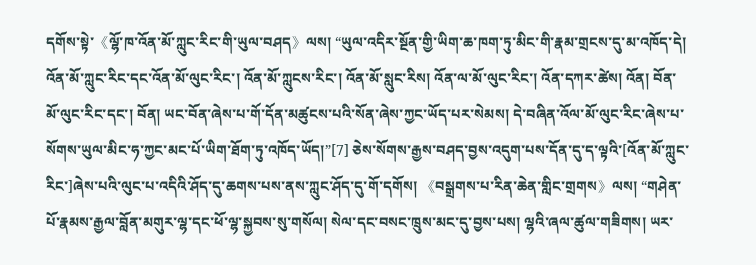དགོས་སྟེ་《ལྷོ་ཁ་འོན་མོ་ཀླུང་རིང་གི་ཡུལ་བཤད》ལས། “ཡུལ་འདིར་སྔོན་གྱི་ཡིག་ཆ་ཁག་ཏུ་མིང་གི་རྣམ་གྲངས་དུ་མ་འཁོད་དེ། འོན་མོ་ཀླུང་རིང་དང་འོན་མོ་ལུང་རིང་། འོན་མོ་ཀླུངས་རིང་། འོན་མོ་སླུང་རིས། འོན་ལ་མོ་ལུང་རིང་། འོན་དཀར་ཚེས། འོན། བོན་མོ་ལུང་རིང་དང་། བོན། ཡང་བོན་ཞེས་པ་གོ་དོན་མཚུངས་པའི་སོན་ཞེས་ཀྱང་ཡོད་པར་སེམས། དེ་བཞིན་འོལ་མོ་ལུང་རིང་ཞེས་པ་སོགས་ཡུལ་མིང་ཧ་ཀྱང་མང་པོ་ཡིག་ཐོག་ཏུ་འཁོད་ཡོད།”[7] ཅེས་སོགས་རྒྱས་བཤད་བྱས་འདུག་པས་དོན་དུ་ད་ལྟའི་[འོན་མོ་ཀླུང་རིང་]ཞེས་པའི་ལུང་པ་འདིའི་ཤོད་དུ་ཆགས་པས་ནས་ཀླུང་ཤོད་དུ་གོ་དགོས། 《བསྒྲགས་པ་རིན་ཆེན་གླིང་གྲགས》ལས། “གཤེན་པོ་རྣམས་རྒྱལ་བློན་མགུར་ལྷ་དང་ཕོ་ལྷ་སྐྱབས་སུ་གསོལ། སེལ་དང་བསང་ཁྲུས་མང་དུ་བྱས་པས། ལྷའི་ཞལ་ཚུལ་གཟིགས། ཡར་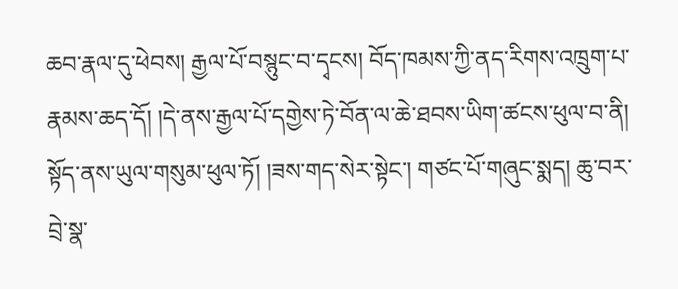ཆབ་རྣལ་དུ་ཕེབས། རྒྱལ་པོ་བསྙུང་བ་དྭངས། བོད་ཁམས་ཀྱི་ནད་རིགས་འཁྲུག་པ་རྣམས་ཆད་དོ། །དེ་ནས་རྒྱལ་པོ་དགྱེས་ཏེ་བོན་ལ་ཆེ་ཐབས་ཡིག་ཚངས་ཕུལ་བ་ནི། སྟོད་ནས་ཡུལ་གསུམ་ཕུལ་ཏོ། །ཟས་གད་སེར་སྟེང་། གཙང་པོ་གཞུང་སྨད། ཆུ་བར་བྲེ་སྣ་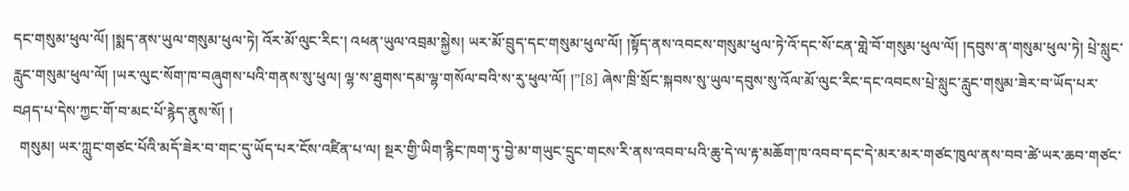དང་གསུམ་ཕུལ་ལོ། །སྨད་ནས་ཡུལ་གསུམ་ཕུལ་ཏེ། འོར་མོ་ལུང་རིང་། འཕན་ཡུལ་འབྲམ་སྐྱེས། ཡར་མོ་བྲུད་དང་གསུམ་ཕུལ་ལོ། །སྟོད་ནས་འབངས་གསུམ་ཕུལ་ཏེ་འོ་དང་སོ་ངན་གླེ་བོ་གསུམ་ཕུལ་ལོ། །དབུས་ན་གསུམ་ཕུལ་ཏེ། པྲེ་སླུང་རླུང་གསུམ་ཕུལ་ལོ། །ཡར་ལུང་སོག་ཁ་བཞུགས་པའི་གནས་སུ་ཕུལ། ལྷ་ས་ཐུགས་དམ་ལྷ་གསོལ་བའི་ས་རུ་ཕུལ་ལོ། །”[8] ཞེས་ཁྲི་སྲོང་སྐབས་སུ་ཡུལ་དབུས་སུ་འོལ་མོ་ལུང་རིང་དང་འབངས་པྲེ་སླུང་རླུང་གསུམ་ཟེར་བ་ཡོད་པར་བཤད་པ་དེས་ཀྱང་གོ་བ་མང་པོ་རྙེད་ནུས་སོ། །
  གསུམ། ཡར་ཀླུང་གཙང་པོའི་མདོ་ཟེར་བ་གང་དུ་ཡོད་པར་ངོས་འཛིན་པ་ལ། སྔར་གྱི་ཡིག་རྙིང་ཁག་ཏུ་བྱེ་མ་གཡུང་དྲུང་གངས་རི་ནས་འབབ་པའི་ཆུ་དེ་ལ་རྟ་མཆོག་ཁ་འབབ་དང་དེ་མར་མར་གཙང་ཁུལ་ནས་བབ་ཚེ་ཡར་ཆབ་གཙང་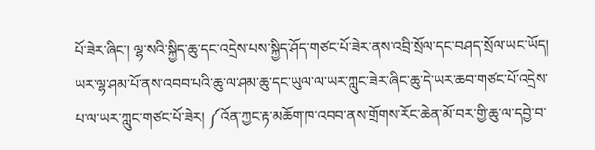པོ་ཟེར་ཞིང་། ལྷ་སའི་སྐྱིད་ཆུ་དང་འདྲེས་པས་སྐྱིད་ཤོད་གཙང་པོ་ཟེར་ནས་འབྲི་སྲོལ་དང་བཤད་སྲོལ་ཡང་ཡོད། ཡར་ལྷ་ཤམ་པོ་ནས་འབབ་པའི་ཆུ་ལ་ཤམ་ཆུ་དང་ཡུལ་ལ་ཡར་ཀླུང་ཟེར་ཞིང་ཆུ་དེ་ཡར་ཆབ་གཙང་པོ་འདྲེས་པ་ལ་ཡར་ཀླུང་གཙང་པོ་ཟེར། ༼འོན་ཀྱང་རྟ་མཆོག་ཁ་འབབ་ནས་གྲོགས་རོང་ཆེན་མོ་བར་གྱི་ཆུ་ལ་དབྱེ་བ་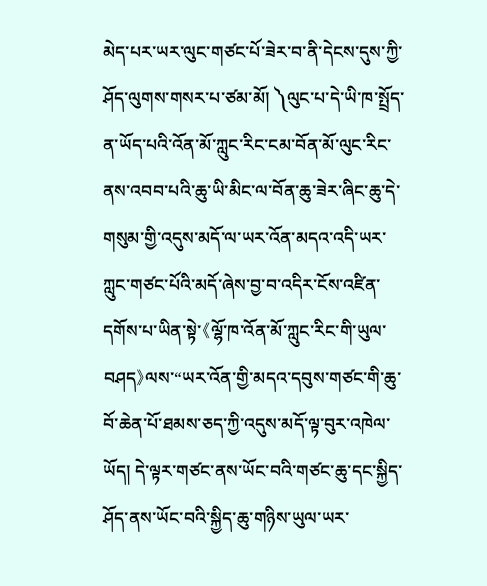མེད་པར་ཡར་ལུང་གཙང་པོ་ཟེར་བ་ནི་དེངས་དུས་ཀྱི་ཤོད་ལུགས་གསར་པ་ཙམ་མོ། ༽ལུང་པ་དེ་ཡི་ཁ་སྤྲོད་ན་ཡོད་པའི་འོན་མོ་ཀླུང་རིང་ངམ་བོན་མོ་ལུང་རིང་ནས་འབབ་པའི་ཆུ་ཡི་མིང་ལ་བོན་ཆུ་ཟེར་ཞིང་ཆུ་དེ་གསུམ་གྱི་འདུས་མདོ་ལ་ཡར་འོན་མདའ་འདི་ཡར་ཀླུང་གཙང་པོའི་མདོ་ཞེས་བྱ་བ་འདིར་ངོས་འཛིན་དགོས་པ་ཡིན་སྟེ་《ལྷོ་ཁ་འོན་མོ་ཀླུང་རིང་གི་ཡུལ་བཤད》ལས་“ཡར་འོན་གྱི་མདའ་དབུས་གཙང་གི་ཆུ་བོ་ཆེན་པོ་ཐམས་ཅད་ཀྱི་འདུས་མདོ་ལྟ་བུར་འཁེལ་ཡོད། དེ་ལྟར་གཙང་ནས་ཡོང་བའི་གཙང་ཆུ་དང་སྐྱིད་ཤོད་ནས་ཡོང་བའི་སྐྱིད་ཆུ་གཉིས་ཡུལ་ཡར་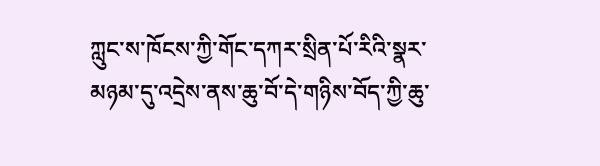ཀླུང་ས་ཁོངས་ཀྱི་གོང་དཀར་སྲིན་པོ་རིའི་སྣར་མཉམ་དུ་འདྲེས་ནས་ཆུ་བོ་དེ་གཉིས་བོད་ཀྱི་ཆུ་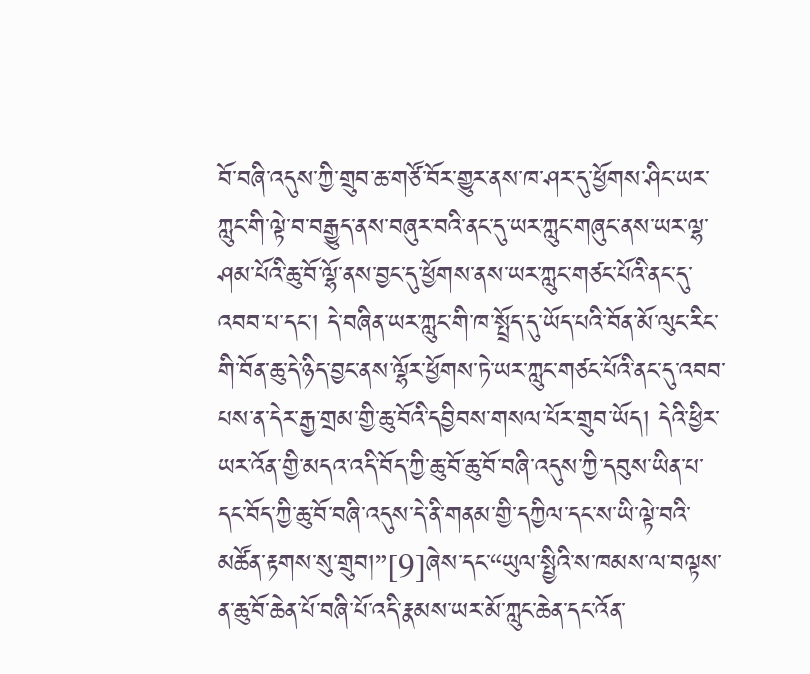བོ་བཞི་འདུས་ཀྱི་གྲུབ་ཆ་གཙོ་བོར་གྱུར་ནས་ཁ་ཤར་དུ་ཕྱོགས་ཤིང་ཡར་ཀླུང་གི་ལྟེ་བ་བརྒྱུད་ནས་བཞུར་བའི་ནང་དུ་ཡར་ཀླུང་གཞུང་ནས་ཡར་ལྷ་ཤམ་པོའི་ཆུ་བོ་ལྷོ་ནས་བྱང་དུ་ཕྱོགས་ནས་ཡར་ཀླུང་གཙང་པོའི་ནང་དུ་འབབ་པ་དང་། དེ་བཞིན་ཡར་ཀླུང་གི་ཁ་སྤྲོད་དུ་ཡོད་པའི་བོན་མོ་ལུང་རིང་གི་བོན་ཆུ་དེ་ཉིད་བྱང་ནས་ལྷོར་ཕྱོགས་ཏེ་ཡར་ཀླུང་གཙང་པོའི་ནང་དུ་འབབ་པས་ན་དེར་རྒྱ་གྲམ་གྱི་ཆུ་བོའི་དབྱིབས་གསལ་པོར་གྲུབ་ཡོད། དེའི་ཕྱིར་ཡར་འོན་གྱི་མདའ་འདི་བོད་ཀྱི་ཆུ་བོ་ཆུ་བོ་བཞི་འདུས་ཀྱི་དབུས་ཡིན་པ་དང་བོད་ཀྱི་ཆུ་བོ་བཞི་འདུས་དེ་ནི་གནམ་གྱི་དཀྱིལ་དང་ས་ཡི་ལྟེ་བའི་མཚོན་རྟགས་སུ་གྲུབ།”[9]ཞེས་དང་“ཡུལ་སྤྱིའི་ས་ཁམས་ལ་བལྟས་ན་ཆུ་བོ་ཆེན་པོ་བཞི་པོ་འདི་རྣམས་ཡར་མོ་ཀླུང་ཆེན་དང་འོན་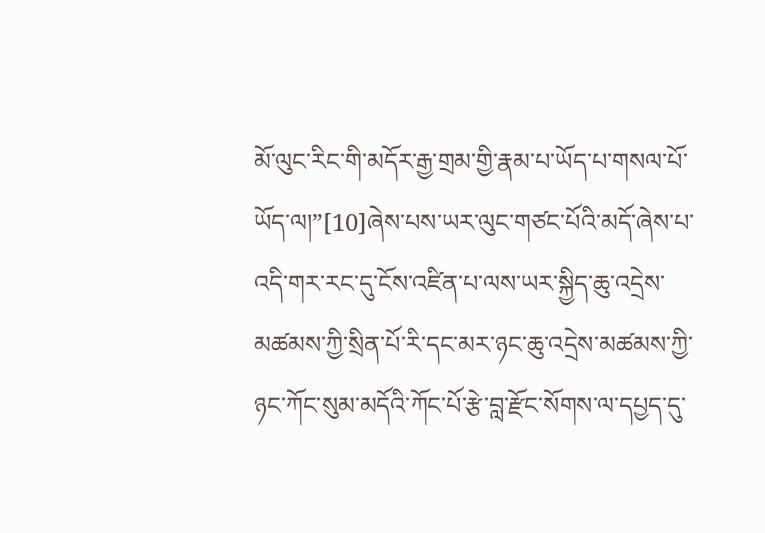མོ་ལུང་རིང་གི་མདོར་རྒྱ་གྲམ་གྱི་རྣམ་པ་ཡོད་པ་གསལ་པོ་ཡོད་ལ།”[10]ཞེས་པས་ཡར་ལུང་གཙང་པོའི་མདོ་ཞེས་པ་འདི་གར་རང་དུ་ངོས་འཛིན་པ་ལས་ཡར་སྐྱིད་ཆུ་འདྲེས་མཚམས་ཀྱི་སྲིན་པོ་རི་དང་མར་ཉང་ཆུ་འདྲེས་མཚམས་ཀྱི་ཉང་ཀོང་སུམ་མདོའི་ཀོང་པོ་རྩེ་བླ་རྫོང་སོགས་ལ་དཔྱད་དུ་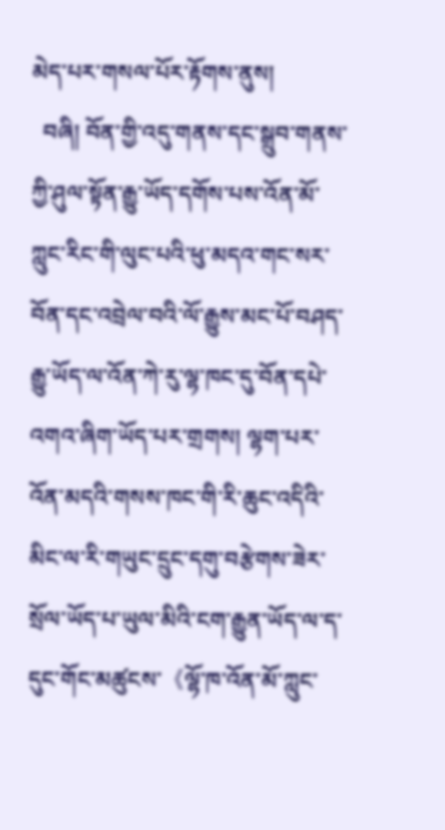མེད་པར་གསལ་པོར་རྟོགས་ནུས།
  བཞི། བོན་གྱི་འདུ་གནས་དང་སྒྲུབ་གནས་ཀྱི་ཤུལ་སྟོན་རྒྱུ་ཡོད་དགོས་པས་འོན་མོ་ཀླུང་རིང་གི་ལུང་པའི་ཕུ་མདའ་གང་སར་བོན་དང་འབྲེལ་བའི་ལོ་རྒྱུས་མང་པོ་བཤད་རྒྱུ་ཡོད་ལ་འོན་ཀེ་རུ་ལྷ་ཁང་དུ་བོན་དཔེ་འགའ་ཞིག་ཡོད་པར་གྲགས། ལྷག་པར་འོན་མདའི་གསས་ཁང་གི་རི་ཆུང་འདིའི་མིང་ལ་རི་གཡུང་དྲུང་དགུ་བརྩེགས་ཟེར་སྲོལ་ཡོད་པ་ཡུལ་མིའི་ངག་རྒྱུན་ཡོད་ལ་ད་དུང་གོང་མཚུངས་《ལྷོ་ཁ་འོན་མོ་ཀླུང་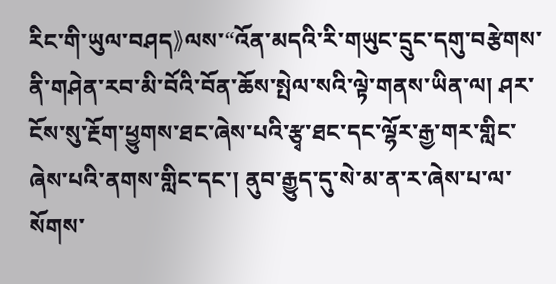རིང་གི་ཡུལ་བཤད》ལས་“འོན་མདའི་རི་གཡུང་དྲུང་དགུ་བརྩེགས་ནི་གཤེན་རབ་མི་བོའི་བོན་ཆོས་སྤེལ་སའི་ལྟེ་གནས་ཡིན་ལ། ཤར་ངོས་སུ་རྔོག་ཕྱུགས་ཐང་ཞེས་པའི་རྩྭ་ཐང་དང་ལྷོར་རྒྱ་གར་གླིང་ཞེས་པའི་ནགས་གླིང་དང་། ནུབ་རྒྱུད་དུ་སེ་མ་ན་ར་ཞེས་པ་ལ་སོགས་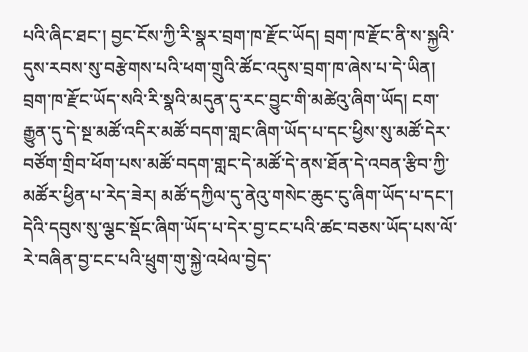པའི་ཞིང་ཐང་། བྱང་ངོས་ཀྱི་རི་སྣར་བྲག་ཁ་རྫོང་ཡོད། བྲག་ཁ་རྫོང་ནི་ས་སྐྱའི་དུས་རབས་སུ་བརྩེགས་པའི་ཕག་གྲུའི་ཚོང་འདུས་བྲག་ཁ་ཞེས་པ་དེ་ཡིན། བྲག་ཁ་རྫོང་ཡོད་སའི་རི་སྣའི་མདུན་དུ་རང་བྱུང་གི་མཚེའུ་ཞིག་ཡོད། ངག་རྒྱུན་དུ་དེ་སྔ་མཚོ་འདིར་མཚོ་བདག་གླང་ཞིག་ཡོད་པ་དང་ཕྱིས་སུ་མཚོ་དེར་བཙོག་གྲིབ་ཕོག་པས་མཚོ་བདག་གླང་དེ་མཚོ་དེ་ནས་ཐོན་དེ་འབན་རྩིབ་ཀྱི་མཚོར་ཕྱིན་པ་རེད་ཟེར། མཚོ་དཀྱིལ་དུ་ནེའུ་གསེང་ཆུང་ངུ་ཞིག་ཡོད་པ་དང་། དེའི་དབུས་སུ་ལྕང་སྡོང་ཞིག་ཡོད་པ་དེར་བྱ་ངང་པའི་ཚང་བཅས་ཡོད་པས་ལོ་རེ་བཞིན་བྱ་ངང་པའི་ཕྲུག་གུ་སྐྱེ་འཕེལ་བྱེད་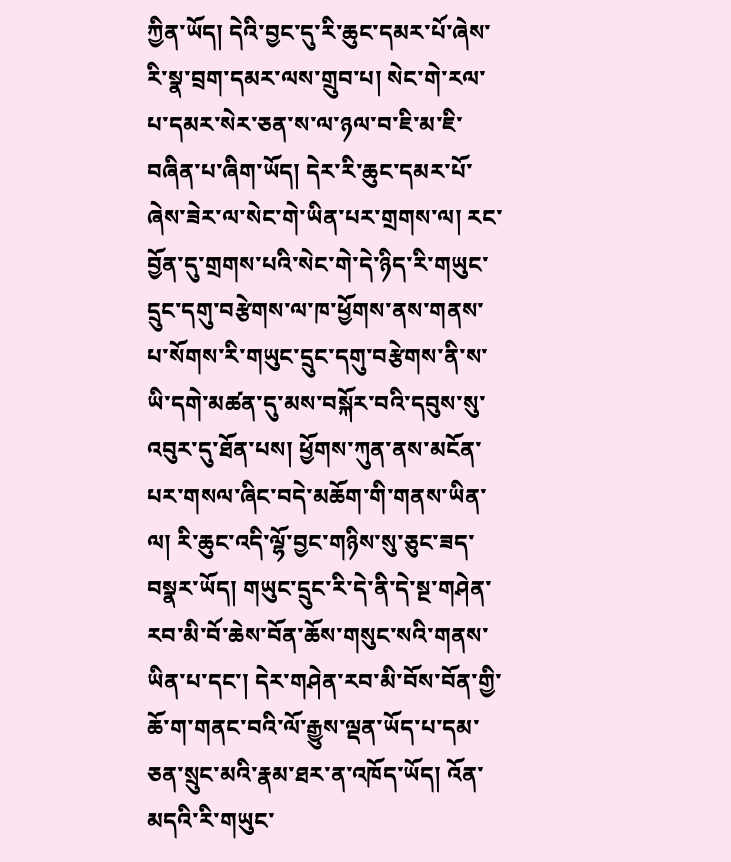ཀྱིན་ཡོད། དེའི་བྱང་དུ་རི་ཆུང་དམར་པོ་ཞེས་རི་སྣ་བྲག་དམར་ལས་གྲུབ་པ། སེང་གེ་རལ་པ་དམར་སེར་ཅན་ས་ལ་ཉལ་བ་ཇི་མ་ཇི་བཞིན་པ་ཞིག་ཡོད། དེར་རི་ཆུང་དམར་པོ་ཞེས་ཟེར་ལ་སེང་གེ་ཡིན་པར་གྲགས་ལ། རང་བྱོན་དུ་གྲགས་པའི་སེང་གེ་དེ་ཉིད་རི་གཡུང་དྲུང་དགུ་བརྩེགས་ལ་ཁ་ཕྱོགས་ནས་གནས་པ་སོགས་རི་གཡུང་དྲུང་དགུ་བརྩེགས་ནི་ས་ཡི་དགེ་མཚན་དུ་མས་བསྐོར་བའི་དབུས་སུ་འབུར་དུ་ཐོན་པས། ཕྱོགས་ཀུན་ནས་མངོན་པར་གསལ་ཞིང་བདེ་མཆོག་གི་གནས་ཡིན་ལ། རི་ཆུང་འདི་ལྷོ་བྱང་གཉིས་སུ་ཅུང་ཟད་བསྣར་ཡོད། གཡུང་དྲུང་རི་དེ་ནི་དེ་སྔ་གཤེན་རབ་མི་བོ་ཆེས་བོན་ཆོས་གསུང་སའི་གནས་ཡིན་པ་དང་། དེར་གཤེན་རབ་མི་བོས་བོན་གྱི་ཆོ་ག་གནང་བའི་ལོ་རྒྱུས་ལྡན་ཡོད་པ་དམ་ཅན་སྲུང་མའི་རྣམ་ཐར་ན་འཁོད་ཡོད། འོན་མདའི་རི་གཡུང་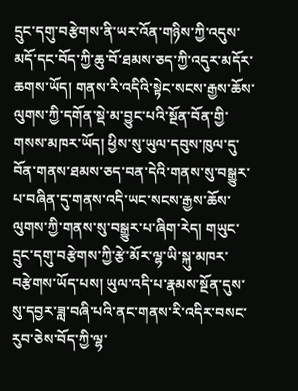དྲུང་དགུ་བརྩེགས་ནི་ཡར་འོན་གཉིས་ཀྱི་འདུས་མདོ་དང་བོད་ཀྱི་ཆུ་བོ་ཐམས་ཅད་ཀྱི་འདུར་མདོར་ཆགས་ཡོད། གནས་རི་འདིའི་སྟེང་སངས་རྒྱས་ཆོས་ལུགས་ཀྱི་དགོན་སྡེ་མ་བྱུང་པའི་སྔོན་བོན་གྱི་གསས་མཁར་ཡོད། ཕྱིས་སུ་ཡུལ་དབུས་ཁུལ་དུ་བོན་གནས་ཐམས་ཅད་བན་དེའི་གནས་སུ་བསྒྱུར་པ་བཞིན་དུ་གནས་འདི་ཡང་སངས་རྒྱས་ཆོས་ལུགས་ཀྱི་གནས་སུ་བསྒྱུར་པ་ཞིག་རེད། གཡུང་དྲུང་དགུ་བརྩེགས་ཀྱི་རྩེ་མོར་ལྷ་ཡི་སྐུ་མཁར་བརྩེགས་ཡོད་པས། ཡུལ་འདི་པ་རྣམས་སྔོན་དུས་སུ་དབྱར་ཟླ་བཞི་པའི་ནང་གནས་རི་འདིར་བསང་རུབ་ཅེས་བོད་ཀྱི་ལྷ་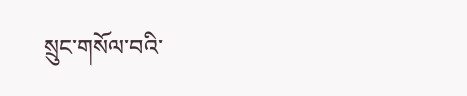སྲུང་གསོལ་བའི་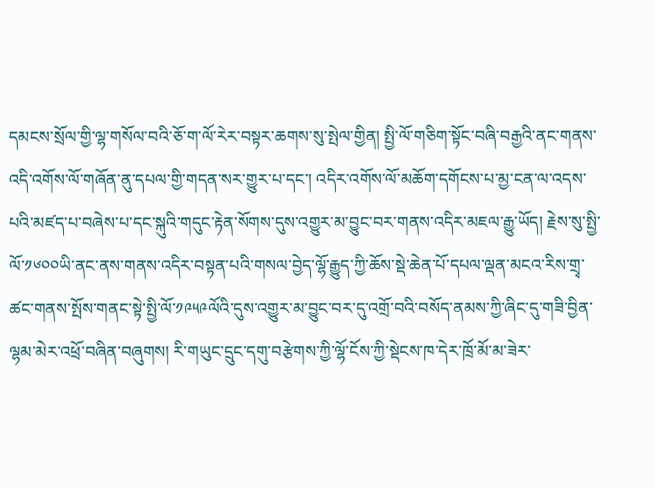དམངས་སྲོལ་གྱི་ལྷ་གསོལ་བའི་ཅོ་ག་ལོ་རེར་བསྟར་ཆགས་སུ་སྤེལ་གྱིན། སྤྱི་ལོ་གཅིག་སྟོང་བཞི་བརྒྱའི་ནང་གནས་འདི་འགོས་ལོ་གཞོན་ནུ་དཔལ་གྱི་གདན་སར་གྱུར་པ་དང་། འདིར་འགོས་ལོ་མཆོག་དགོངས་པ་མྱ་ངན་ལ་འདས་པའི་མཛད་པ་བཞེས་པ་དང་སྐུའི་གདུང་རྟེན་སོགས་དུས་འགྱུར་མ་བྱུང་བར་གནས་འདིར་མཇལ་རྒྱུ་ཡོད། རྗེས་སུ་སྤྱི་ལོ་༡༦༠༠ཡི་ནང་ནས་གནས་འདིར་བསྟན་པའི་གསལ་བྱེད་ལྷོ་རྒྱུད་ཀྱི་ཆོས་སྡེ་ཆེན་པོ་དཔལ་ལྡན་མངའ་རིས་གྲྭ་ཚང་གནས་སྤོས་གནང་སྟེ་སྤྱི་ལོ་༡༩༥༩ལོའི་དུས་འགྱུར་མ་བྱུང་བར་དུ་འགྲོ་བའི་བསོད་ནམས་ཀྱི་ཞིང་དུ་གཟི་བྱིན་ལྷམ་མེར་འཕྲོ་བཞིན་བཞུགས། རི་གཡུང་དྲུང་དགུ་བརྩེགས་ཀྱི་ལྷོ་ངོས་ཀྱི་སྡེངས་ཁ་དེར་ཁྲོ་མོ་མ་ཟེར་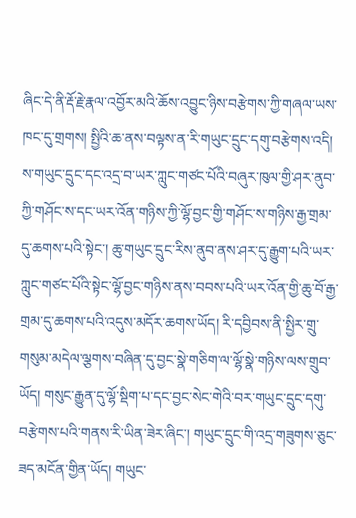ཞིང་དེ་ནི་རྡོ་རྗེ་རྣལ་འབྱོར་མའི་ཆོས་འབྱུང་ཉིས་བརྩེགས་ཀྱི་གཞལ་ཡས་ཁང་དུ་གྲགས། སྤྱིའི་ཆ་ནས་བལྟས་ན་རི་གཡུང་དྲུང་དགུ་བརྩེགས་འདི། ས་གཡུང་དྲུང་དང་འདྲ་བ་ཡར་ཀླུང་གཙང་པོའི་བཞུར་ཁུལ་གྱི་ཤར་ནུབ་ཀྱི་གཤོང་ས་དང་ཡར་འོན་གཉིས་ཀྱི་ལྷོ་བྱང་གྱི་གཤོང་ས་གཉིས་རྒྱ་གྲམ་དུ་ཆགས་པའི་སྟེང་། ཆུ་གཡུང་དྲུང་རིས་ནུབ་ནས་ཤར་དུ་རྒྱུག་པའི་ཡར་ཀླུང་གཙང་པོའི་སྟེང་ལྷོ་བྱང་གཉིས་ནས་བབས་པའི་ཡར་འོན་གྱི་ཆུ་བོ་རྒྱ་གྲམ་དུ་ཆགས་པའི་འདུས་མདོར་ཆགས་ཡོད། རི་དབྱིབས་ནི་སྤྱིར་གྲུ་གསུམ་མདེལ་ལྕགས་བཞིན་དུ་བྱང་སྣེ་གཅིག་ལ་ལྷོ་སྣེ་གཉིས་ལས་གྲུབ་ཡོད། གསུང་རྒྱུན་དུ་ལྷོ་སྡིག་པ་དང་བྱང་སེང་གེའི་བར་གཡུང་དྲུང་དགུ་བརྩེགས་པའི་གནས་རི་ཡིན་ཟེར་ཞིང་། གཡུང་དྲུང་གི་འདྲ་གཟུགས་ཅུང་ཟད་མངོན་གྱིན་ཡོད། གཡུང་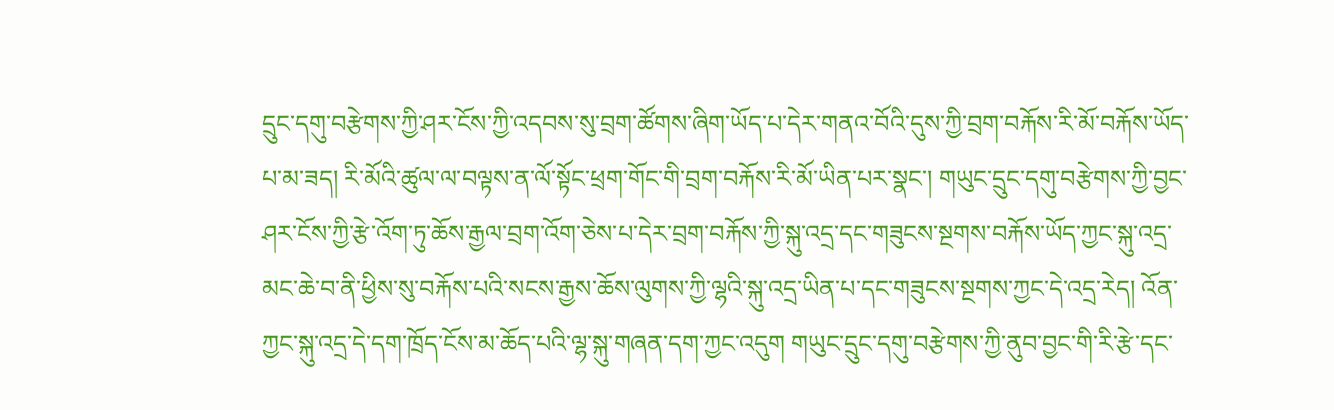དྲུང་དགུ་བརྩེགས་ཀྱི་ཤར་ངོས་ཀྱི་འདབས་སུ་བྲག་ཚོགས་ཞིག་ཡོད་པ་དེར་གནའ་བོའི་དུས་ཀྱི་བྲག་བརྐོས་རི་མོ་བརྐོས་ཡོད་པ་མ་ཟད། རི་མོའི་ཚུལ་ལ་བལྟས་ན་ལོ་སྟོང་ཕྲག་གོང་གི་བྲག་བརྐོས་རི་མོ་ཡིན་པར་སྣང་། གཡུང་དྲུང་དགུ་བརྩེགས་ཀྱི་བྱང་ཤར་ངོས་ཀྱི་རྩེ་འོག་ཏུ་ཆོས་རྒྱལ་བྲག་འོག་ཅེས་པ་དེར་བྲག་བརྐོས་ཀྱི་སྐུ་འདྲ་དང་གཟུངས་སྔགས་བརྐོས་ཡོད་ཀྱང་སྐུ་འདྲ་མང་ཆེ་བ་ནི་ཕྱིས་སུ་བརྐོས་པའི་སངས་རྒྱས་ཆོས་ལུགས་ཀྱི་ལྷའི་སྐུ་འདྲ་ཡིན་པ་དང་གཟུངས་སྔགས་ཀྱང་དེ་འདྲ་རེད། འོན་ཀྱང་སྐུ་འདྲ་དེ་དག་ཁྲོད་ངོས་མ་ཆོད་པའི་ལྷ་སྐུ་གཞན་དག་ཀྱང་འདུག གཡུང་དྲུང་དགུ་བརྩེགས་ཀྱི་ནུབ་བྱང་གི་རི་རྩེ་དང་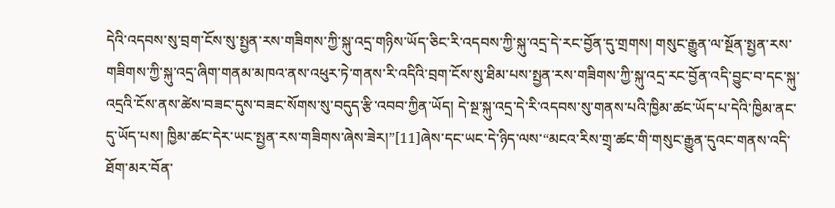དེའི་འདབས་སུ་བྲག་ངོས་སུ་སྤྱན་རས་གཟིགས་ཀྱི་སྐུ་འདྲ་གཉིས་ཡོད་ཅིང་རི་འདབས་ཀྱི་སྐུ་འདྲ་དེ་རང་བྱོན་དུ་གྲགས། གསུང་རྒྱུན་ལ་སྔོན་སྤྱན་རས་གཟིགས་ཀྱི་སྐུ་འདྲ་ཞིག་གནམ་མཁའ་ནས་འཕུར་ཏེ་གནས་རི་འདིའི་བྲག་ངོས་སུ་ཐིམ་པས་སྤྱན་རས་གཟིགས་ཀྱི་སྐུ་འདྲ་རང་བྱོན་འདི་བྱུང་བ་དང་སྐུ་འདྲའི་ངོས་ནས་ཚེས་བཟང་དུས་བཟང་སོགས་སུ་བདུད་རྩི་འབབ་ཀྱིན་ཡོད། དེ་སྔ་སྐུ་འདྲ་དེ་རི་འདབས་སུ་གནས་པའི་ཁྱིམ་ཚང་ཡོད་པ་དེའི་ཁྱིམ་ནང་དུ་ཡོད་པས། ཁྱིམ་ཚང་དེར་ཡང་སྤྱན་རས་གཟིགས་ཞེས་ཟེར།”[11]ཞེས་དང་ཡང་དེ་ཉིད་ལས་“མངའ་རིས་གྲྭ་ཚང་གི་གསུང་རྒྱུན་དུའང་གནས་འདི་ཐོག་མར་བོན་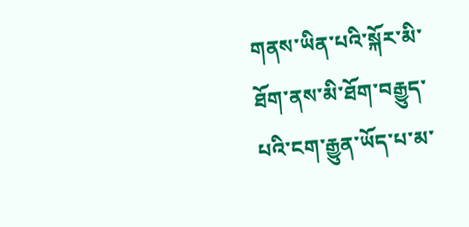གནས་ཡིན་པའི་སྐོར་མི་ཐོག་ནས་མི་ཐོག་བརྒྱུད་པའི་ངག་རྒྱུན་ཡོད་པ་མ་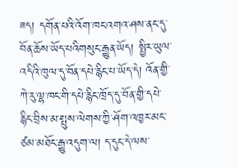ཟད། དགོན་པའི་འོག་ཁང་འགའ་ཤས་ནང་དུ་བོན་ཆོས་ཡོད་པའིགསུང་རྒྱུན་ཡོད། སྤྱིར་ཡུལ་འདིའི་ཁུལ་དུ་བོན་དཔེ་རྙིང་པ་ཡོད་དེ། འོན་གྱི་ཀེ་རུ་ལྷ་ཁང་གི་དཔེ་རྙིང་ཁྲོད་དུ་བོན་གྱི་དཔེ་རྙིང་བྲིས་མ་སྤུས་ལེགས་ཀྱི་ཤོག་འཁྱར་མང་ཙམ་མཐོང་རྒྱུ་འདུག་ལ། ད་དུང་དེ་ལས་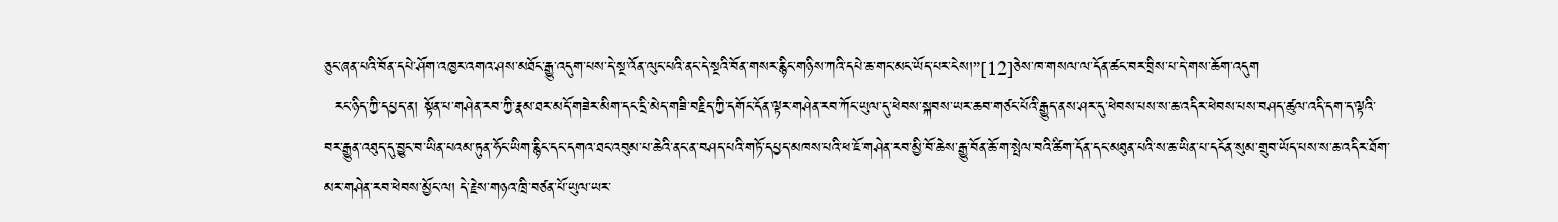ཅུང་ཞན་པའི་བོན་དཔེ་ཤོག་འཁྱར་འགའ་ཤས་མཐོང་རྒྱུ་འདུག་པས་དེ་སྔ་འོན་ལུང་པའི་ནང་དེ་སྔའི་བོན་གསར་རྙིང་གཉིས་ཀའི་དཔེ་ཆ་གང་མང་ཡོད་པར་ངེས།”[12]ཅེས་ཁ་གསལ་ལ་དོན་ཚང་བར་བྲིས་པ་དེ་གས་ཆོག་འདུག
  རང་ཉིད་ཀྱི་དཔྱད་ན། སྟོན་པ་གཤེན་རབ་ཀྱི་རྣམ་ཐར་མདོ་གཟེར་མིག་དང་དྲི་མེད་གཟི་བརྗིད་ཀྱི་དགོང་དོན་ལྟར་གཤེན་རབ་ཀོང་ཡུལ་དུ་ཕེབས་སྐབས་ཡར་ཆབ་གཙང་པོའི་རྒྱུད་ནས་ཤར་དུ་ཕེབས་པས་ས་ཆ་འདིར་ཕེབས་པས་བཤད་ཚུལ་འདི་དག་ད་ལྟའི་བར་རྒྱུན་འཐུད་དུ་བྱུང་བ་ཡིན་པའམ་ཏུན་ཧོང་ཡིག་རྙིང་དང་དགའ་ཐང་འབུམ་པ་ཆེའི་ནང་ན་བཤད་པའི་གཏོ་དཔྱད་མཁས་པའི་ཕ་ཇོ་གཤེན་རབ་མྱི་བོ་ཆེས་རྒྱུ་བོན་ཆོ་ག་སྤེལ་བའི་ཚིག་དོན་དང་མཐུན་པའི་ས་ཆ་ཡིན་པ་དངོན་སུམ་གྲུབ་ཡོད་པས་ས་ཆ་འདིར་ཐོག་མར་གཤེན་རབ་ཕེབས་མྱོང་ལ། དེ་རྗེས་གཉའ་ཁྲི་བཙན་པོ་ཡུལ་ཡར་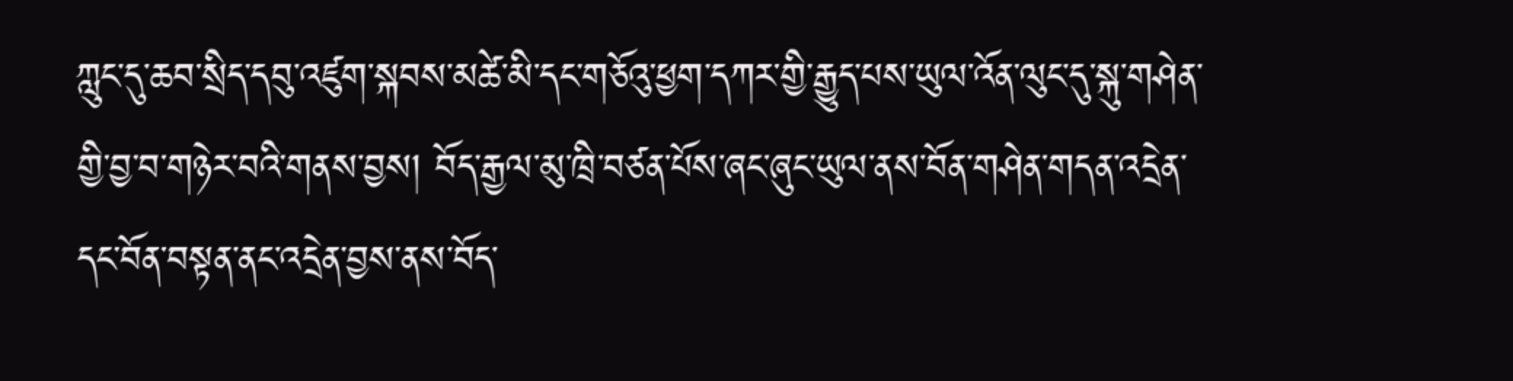ཀླུང་དུ་ཆབ་སྲིད་དབུ་འཛུག་སྐབས་མཚེ་མི་དང་གཅོའུ་ཕྱག་དཀར་གྱི་རྒྱུད་པས་ཡུལ་འོན་ལུང་དུ་སྐུ་གཤེན་གྱི་བྱ་བ་གཉེར་བའི་གནས་བྱས། བོད་རྒྱལ་མུ་ཁྲི་བཙན་པོས་ཞང་ཞུང་ཡུལ་ནས་བོན་གཤེན་གདན་འདྲེན་དང་བོན་བསྟན་ནང་འདྲེན་བྱས་ནས་བོད་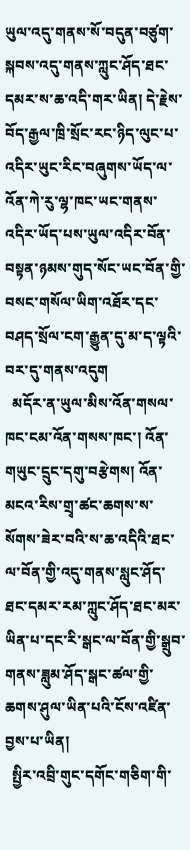ཡུལ་འདུ་གནས་སོ་བདུན་བཙུག་སྐབས་འདུ་གནས་ཀླུང་ཤོད་ཐང་དམར་ས་ཆ་འདི་གར་ཡིན། དེ་རྗེས་བོད་རྒྱལ་ཁྲི་སྲོང་རང་ཉིད་ལུང་པ་འདིར་ཡུང་རིང་བཞུགས་ཡོད་ལ་འོན་ཀེ་རུ་ལྷ་ཁང་ཡང་གནས་འདིར་ཡོད་པས་ཡུལ་འདིར་བོན་བསྟན་ཉམས་གུད་སོང་ཡང་བོན་གྱི་བསང་གསོལ་ཡིག་འཐོར་དང་བཤད་སྲོལ་ངག་རྒྱུན་དུ་མ་ད་ལྟའི་བར་དུ་གནས་འདུག
  མདོར་ན་ཡུལ་མིས་འོན་གསལ་ཁང་ངམ་འོན་གསས་ཁང་། འོན་གཡུང་དྲུང་དགུ་བརྩེགས། འོན་མངའ་རིས་གྲྭ་ཚང་ཆགས་ས་སོགས་ཟེར་བའི་ས་ཆ་འདིའི་ཐང་ལ་བོན་གྱི་འདུ་གནས་སླུང་ཤོད་ཐང་དམར་རམ་ཀླུང་ཤོད་ཐང་མར་ཡིན་པ་དང་རི་སྒང་ལ་བོན་གྱི་སྒྲུབ་གནས་ཟླུམ་ཤོད་སྒང་ཚལ་གྱི་ཆགས་ཤུལ་ཡིན་པའི་ངོས་འཛིན་བྱས་པ་ཡིན།
  སྤྱིར་འབྲི་གུང་དགོང་གཅིག་གི་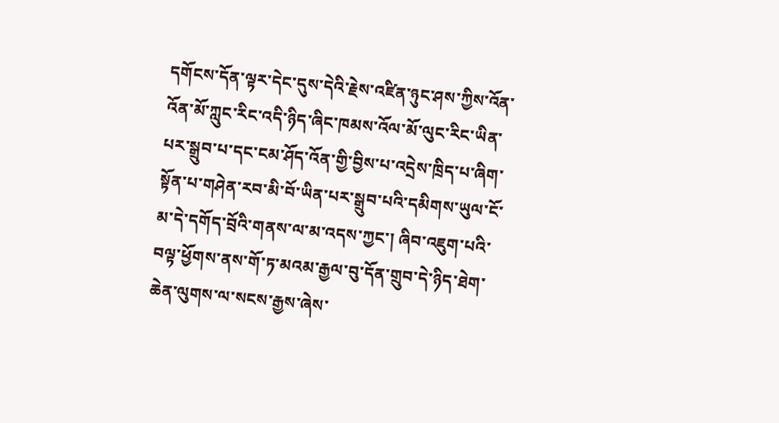དགོངས་དོན་ལྟར་དེང་དུས་དེའི་རྗེས་འཛིན་ཉུང་ཤས་ཀྱིས་འོན་འོན་མོ་ཀླུང་རིང་འདི་ཉིད་ཞིང་ཁམས་འོལ་མོ་ལུང་རིང་ཡིན་པར་སྒྲུབ་པ་དང་ངམ་ཤོད་འོན་གྱི་བྱིས་པ་འདྲེས་ཁྲིད་པ་ཞིག་སྟོན་པ་གཤེན་རབ་མི་བོ་ཡིན་པར་སྒྲུབ་པའི་དམིགས་ཡུལ་ངོ་མ་དེ་དགོད་བྲོའི་གནས་ལ་མ་འདས་ཀྱང་། ཞིབ་འཇུག་པའི་བལྟ་ཕྱོགས་ནས་གོ་ཏ་མའམ་རྒྱལ་བུ་དོན་གྲུབ་དེ་ཉིད་ཐེག་ཆེན་ལུགས་ལ་སངས་རྒྱས་ཞེས་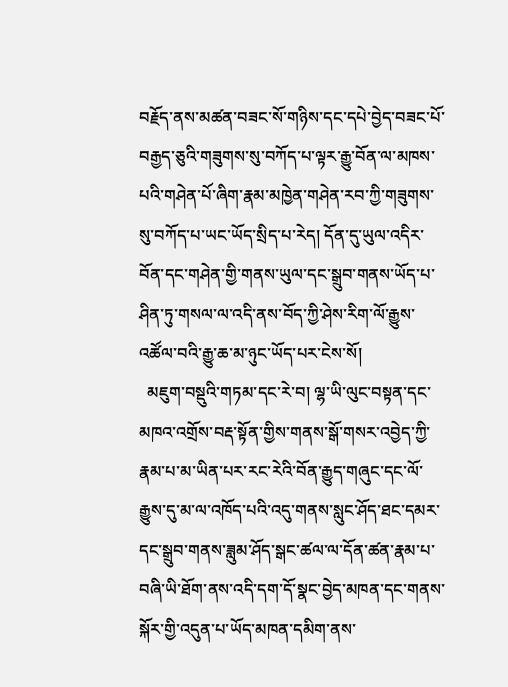བརྗོད་ནས་མཚན་བཟང་སོ་གཉིས་དང་དཔེ་བྱེད་བཟང་པོ་བརྒྱད་ཅུའི་གཟུགས་སུ་བཀོད་པ་ལྟར་རྒྱུ་བོན་ལ་མཁས་པའི་གཤེན་པོ་ཞིག་རྣམ་མཁྱེན་གཤེན་རབ་ཀྱི་གཟུགས་སུ་བཀོད་པ་ཡང་ཡོད་སྲིད་པ་རེད། དོན་དུ་ཡུལ་འདིར་བོན་དང་གཤེན་གྱི་གནས་ཡུལ་དང་སྒྲུབ་གནས་ཡོད་པ་ཤིན་ཏུ་གསལ་ལ་འདི་ནས་བོད་ཀྱི་ཤེས་རིག་ལོ་རྒྱུས་འཚོལ་བའི་རྒྱུ་ཆ་མ་ཉུང་ཡོད་པར་ངེས་སོ།
  མཇུག་བསྡུའི་གཏམ་དང་རེ་བ། ལྷ་ཡི་ལུང་བསྟན་དང་མཁའ་འགྲོས་བརྡ་སྟོན་གྱིས་གནས་སྒོ་གསར་འབྱེད་ཀྱི་རྣམ་པ་མ་ཡིན་པར་རང་རེའི་བོན་རྒྱུད་གཞུང་དང་ལོ་རྒྱུས་དུ་མ་ལ་འཁོད་པའི་འདུ་གནས་སླུང་ཤོད་ཐང་དམར་དང་སྒྲུབ་གནས་ཟླུམ་ཤོད་སྒང་ཚལ་ལ་དོན་ཚན་རྣམ་པ་བཞི་ཡི་ཐོག་ནས་འདི་དག་དོ་སྣང་བྱེད་མཁན་དང་གནས་སྐོར་གྱི་འདུན་པ་ཡོད་མཁན་དམིག་ནས་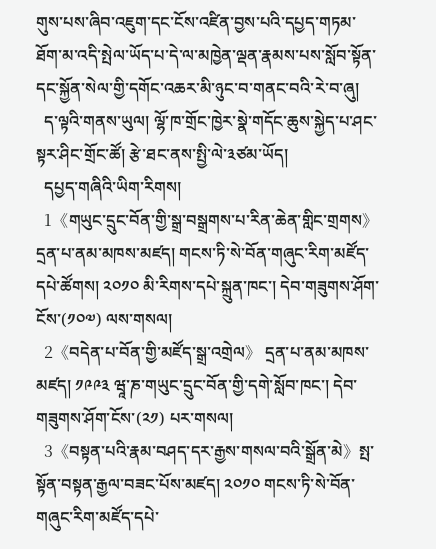གུས་པས་ཞིབ་འཇུག་དང་ངོས་འཛིན་བྱས་པའི་དཔྱད་གཏམ་ཐོག་མ་འདི་སྤེལ་ཡོད་པ་དེ་ལ་མཁྱེན་ལྡན་རྣམས་པས་སློབ་སྟོན་དང་སྐྱོན་སེལ་གྱི་དགོང་འཆར་མི་ཉུང་བ་གནང་བའི་རེ་བ་ཞུ།
  ད་ལྟའི་གནས་ཡུལ། ལྷོ་ཁ་གྲོང་ཁྱེར་སྣེ་གདོང་ཆུས་སྐྱེད་པ་ཤང་སྟར་ཤིང་གྲོང་ཚོ། རྩེ་ཐང་ནས་སྤྱི་ལེ་༣ཙམ་ཡོད།
  དཔྱད་གཞིའི་ཡིག་རིགས།
  1《གཡུང་དྲུང་བོན་གྱི་སྒྲ་བསྒྲགས་པ་རིན་ཆེན་གླིང་གྲགས》དྲན་པ་ནམ་མཁས་མཛད། གངས་ཏི་སེ་བོན་གཞུང་རིག་མཛོད་དཔེ་ཚོགས། ༢༠༡༠ མི་རིགས་དཔེ་སྐྲུན་ཁང་། དེབ་གཟུགས་ཤོག་ངོས་(༡༠༧) ལས་གསལ།
  2《བདེན་པ་བོན་གྱི་མཛོད་སྒྲ་འགྲེལ》 དྲན་པ་ནམ་མཁས་མཛད། ༡༩༩༣ ཝཱ་ཎ་གཡུང་དྲུང་བོན་གྱི་དགེ་སློབ་ཁང་། དེབ་གཟུགས་ཤོག་ངོས་(༢༡) པར་གསལ།
  3《བསྟན་པའི་རྣམ་བཤད་དར་རྒྱས་གསལ་བའི་སྒྲོན་མེ》སྤ་སྟོན་བསྟན་རྒྱལ་བཟང་པོས་མཛད། ༢༠༡༠ གངས་ཏི་སེ་བོན་གཞུང་རིག་མཛོད་དཔེ་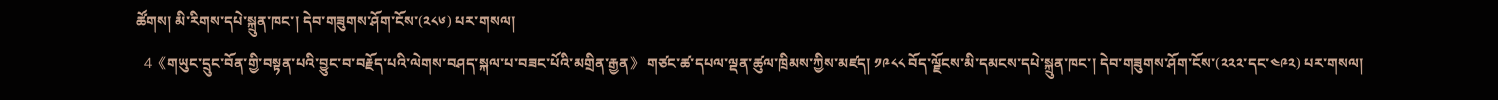ཚོགས། མི་རིགས་དཔེ་སྐྲུན་ཁང་། དེབ་གཟུགས་ཤོག་ངོས་(༢༨༦) པར་གསལ།
  4《གཡུང་དྲུང་བོན་གྱི་བསྟན་པའི་བྱུང་བ་བརྗོད་པའི་ལེགས་བཤད་སྐལ་པ་བཟང་པོའི་མགྲིན་རྒྱན》 གཙང་ཚ་དཔལ་ལྡན་ཚུལ་ཁྲིམས་ཀྱིས་མཛད། ༡༩༨༨ བོད་ལྗོངས་མི་དམངས་དཔེ་སྐྲུན་ཁང་། དེབ་གཟུགས་ཤོག་ངོས་(༢༢༢་དང་༤༩༢) པར་གསལ།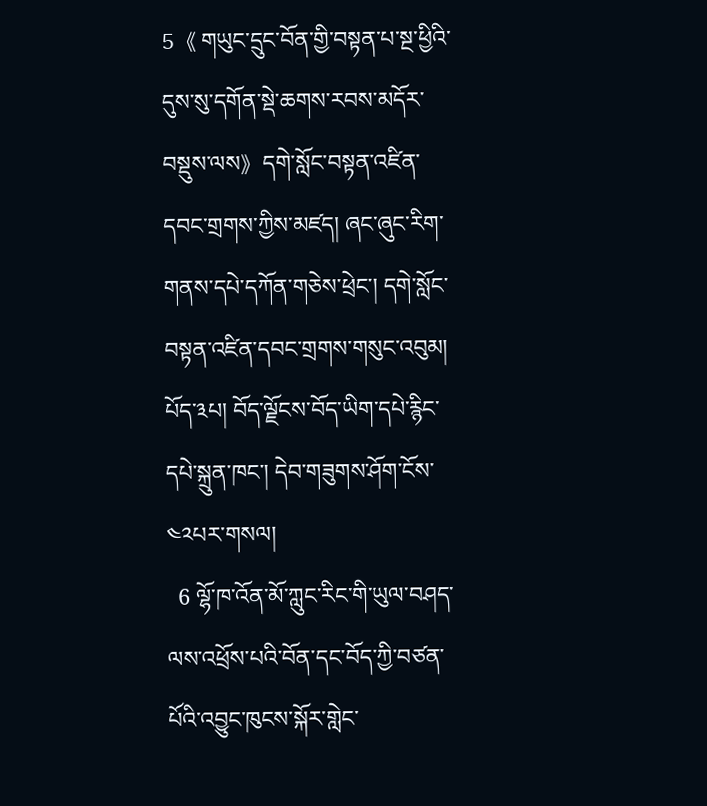5《 གཡུང་དྲུང་བོན་གྱི་བསྟན་པ་སྔ་ཕྱིའི་དུས་སུ་དགོན་སྡེ་ཆགས་རབས་མདོར་བསྡུས་ལས》དགེ་སློང་བསྟན་འཛིན་དབང་གྲགས་ཀྱིས་མཛད། ཞང་ཞུང་རིག་གནས་དཔེ་དཀོན་གཅེས་ཕྲེང་། དགེ་སློང་བསྟན་འཛིན་དབང་གྲགས་གསུང་འབུམ། པོད་༣པ། བོད་ལྗོངས་བོད་ཡིག་དཔེ་རྙིང་དཔེ་སྐྲུན་ཁང་། དེབ་གཟུགས་ཤོག་ངོས་༤༢པར་གསལ།
  6 ལྷོ་ཁ་འོན་མོ་ཀླུང་རིང་གི་ཡུལ་བཤད་ལས་འཕྲོས་པའི་བོན་དང་བོད་ཀྱི་བཙན་པོའི་འབྱུང་ཁུངས་སྐོར་གླེང་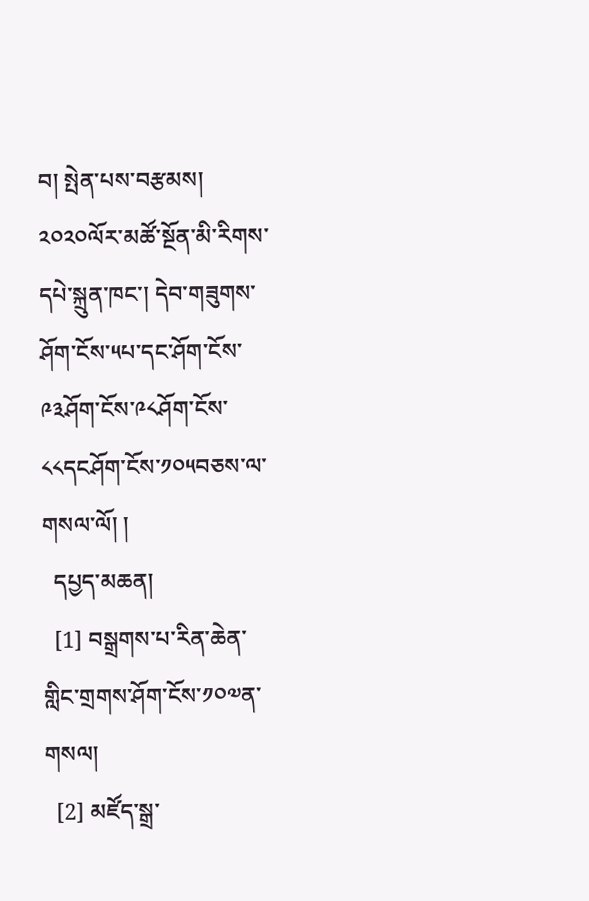བ། སྤེན་པས་བརྩམས། ༢༠༢༠ལོར་མཚོ་སྔོན་མི་རིགས་དཔེ་སྐྲུན་ཁང་། དེབ་གཟུགས་ཤོག་ངོས་༥པ་དང་ཤོག་ངོས་༩༣ཤོག་ངོས་༩༨ཤོག་ངོས་༨༨དངཤོག་ངོས་༡༠༥བཅས་ལ་གསལ་ལོ། །
  དཔྱད་མཆན།
  [1] བསྒྲགས་པ་རིན་ཆེན་གླིང་གྲགས་ཤོག་ངོས་༡༠༧ན་གསལ།
  [2] མཛོད་སྒྲ་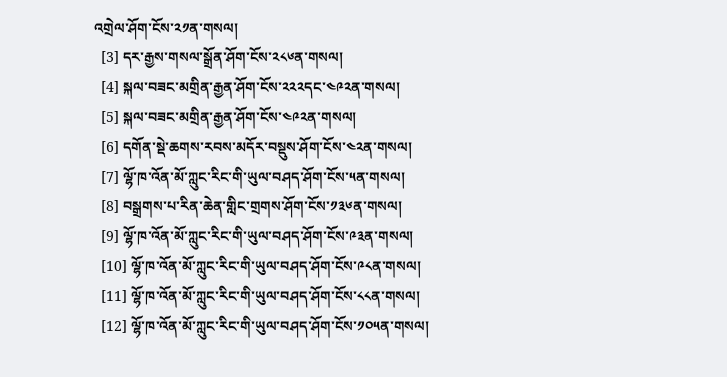འགྲེལ་ཤོག་ངོས་༢༡ན་གསལ།
  [3] དར་རྒྱས་གསལ་སྒྲོན་ཤོག་ངོས་༢༨༦ན་གསལ།
  [4] སྐལ་བཟང་མགྲིན་རྒྱན་ཤོག་ངོས་༢༢༢དང་༤༩༢ན་གསལ།
  [5] སྐལ་བཟང་མགྲིན་རྒྱན་ཤོག་ངོས་༤༩༢ན་གསལ།
  [6] དགོན་སྡེ་ཆགས་རབས་མདོར་བསྡུས་ཤོག་ངོས་༤༢ན་གསལ།
  [7] ལྷོ་ཁ་འོན་མོ་ཀླུང་རིང་གི་ཡུལ་བཤད་ཤོག་ངོས་༥ན་གསལ།
  [8] བསྒྲགས་པ་རིན་ཆེན་གླིང་གྲགས་ཤོག་ངོས་༡༣༦ན་གསལ།
  [9] ལྷོ་ཁ་འོན་མོ་ཀླུང་རིང་གི་ཡུལ་བཤད་ཤོག་ངོས་༩༣ན་གསལ།
  [10] ལྷོ་ཁ་འོན་མོ་ཀླུང་རིང་གི་ཡུལ་བཤད་ཤོག་ངོས་༩༨ན་གསལ།
  [11] ལྷོ་ཁ་འོན་མོ་ཀླུང་རིང་གི་ཡུལ་བཤད་ཤོག་ངོས་༨༨ན་གསལ།
  [12] ལྷོ་ཁ་འོན་མོ་ཀླུང་རིང་གི་ཡུལ་བཤད་ཤོག་ངོས་༡༠༥ན་གསལ།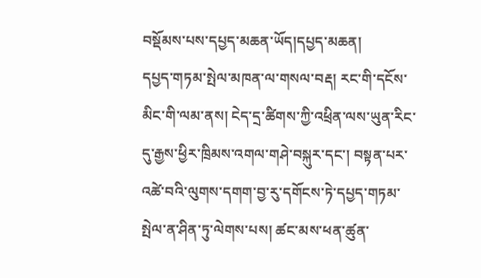བསྡོམས་པས་དཔྱད་མཆན་ཡོད།དཔྱད་མཆན།
དཔྱད་གཏམ་སྤེལ་མཁན་ལ་གསལ་བརྡ། རང་གི་དངོས་མིང་གི་ལམ་ནས། ངེད་དྲ་ཚིགས་ཀྱི་འཕྲིན་ལས་ཡུན་རིང་དུ་རྒྱས་ཕྱིར་ཁྲིམས་འགལ་གཤེ་བསྐུར་དང་། བསྟན་པར་འཚེ་བའི་ལུགས་དགག་བྱ་རུ་དགོངས་ཏེ་དཔྱད་གཏམ་སྤེལ་ན་ཤིན་ཏུ་ལེགས་པས། ཚང་མས་ཕན་ཚུན་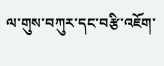ལ་གུས་བཀུར་དང་བརྩི་འཇོག་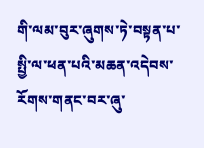གི་ལམ་བུར་ཞུགས་ཏེ་བསྟན་པ་སྤྱི་ལ་ཕན་པའི་མཆན་འདེབས་རོགས་གནང་བར་ཞུ་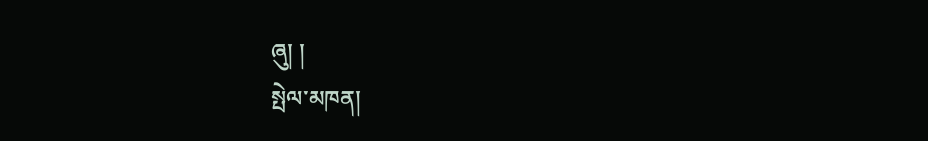ཞུ། །
སྤེལ་མཁན།